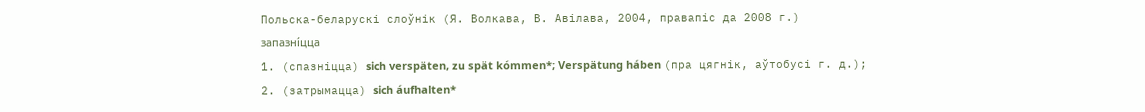Польска-беларускі слоўнік (Я. Волкава, В. Авілава, 2004, правапіс да 2008 г.)
запазні́цца
1. (спазніцца) sich verspäten, zu spät kómmen*; Verspätung háben (пра цягнік, аўтобусі г. д.);
2. (затрымацца) sich áufhalten*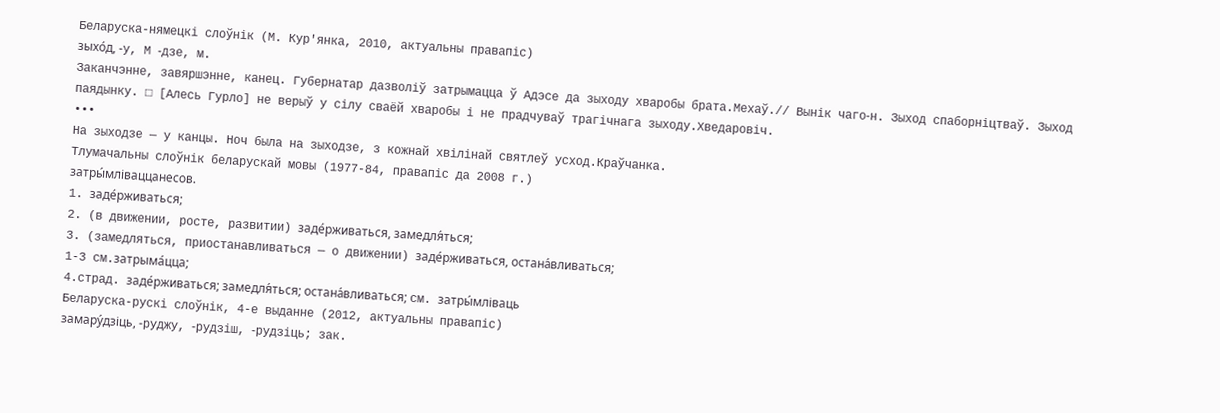Беларуска-нямецкі слоўнік (М. Кур'янка, 2010, актуальны правапіс)
зыхо́д, ‑у, М ‑дзе, м.
Заканчэнне, завяршэнне, канец. Губернатар дазволіў затрымацца ў Адэсе да зыходу хваробы брата.Мехаў.// Вынік чаго‑н. Зыход спаборніцтваў. Зыход паядынку. □ [Алесь Гурло] не верыў у сілу сваёй хваробы і не прадчуваў трагічнага зыходу.Хведаровіч.
•••
На зыходзе — у канцы. Ноч была на зыходзе, з кожнай хвілінай святлеў усход.Краўчанка.
Тлумачальны слоўнік беларускай мовы (1977-84, правапіс да 2008 г.)
затры́мліваццанесов.
1. заде́рживаться;
2. (в движении, росте, развитии) заде́рживаться, замедля́ться;
3. (замедляться, приостанавливаться — о движении) заде́рживаться, остана́вливаться;
1-3 см.затрыма́цца;
4.страд. заде́рживаться; замедля́ться; остана́вливаться; см. затры́мліваць
Беларуска-рускі слоўнік, 4-е выданне (2012, актуальны правапіс)
замару́дзіць, ‑руджу, ‑рудзіш, ‑рудзіць; зак.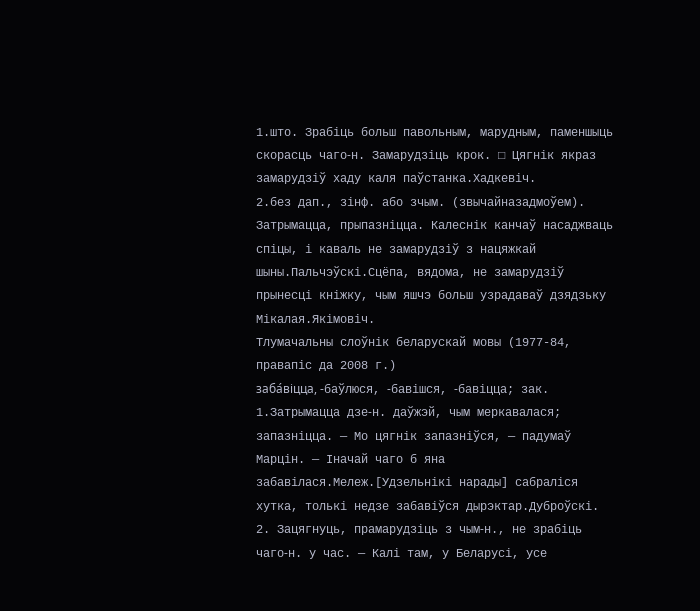1.што. Зрабіць больш павольным, марудным, паменшыць скорасць чаго‑н. Замарудзіць крок. □ Цягнік якраз замарудзіў хаду каля паўстанка.Хадкевіч.
2.без дап., зінф. або зчым. (звычайназадмоўем). Затрымацца, прыпазніцца. Калеснік канчаў насаджваць спіцы, і каваль не замарудзіў з нацяжкай шыны.Пальчэўскі.Сцёпа, вядома, не замарудзіў прынесці кніжку, чым яшчэ больш узрадаваў дзядзьку Мікалая.Якімовіч.
Тлумачальны слоўнік беларускай мовы (1977-84, правапіс да 2008 г.)
заба́віцца, ‑баўлюся, ‑бавішся, ‑бавіцца; зак.
1.Затрымацца дзе‑н. даўжэй, чым меркавалася; запазніцца. — Мо цягнік запазніўся, — падумаў Марцін. — Іначай чаго б яна забавілася.Мележ.[Удзельнікі нарады] сабраліся хутка, толькі недзе забавіўся дырэктар.Дуброўскі.
2. Зацягнуць, прамарудзіць з чым‑н., не зрабіць чаго‑н. у час. — Калі там, у Беларусі, усе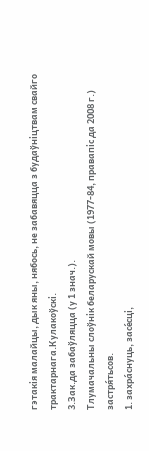гэтакія малайцы, дык яны, нябось, не забавяцца з будаўніцтвам свайго трактарнага.Кулакоўскі.
3.Зак.да забаўляцца (у 1 знач.).
Тлумачальны слоўнік беларускай мовы (1977-84, правапіс да 2008 г.)
застря́тьсов.
1. захра́снуць, засе́сці,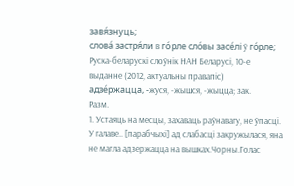завя́знуць;
слова́ застря́ли в го́рле сло́вы засе́лі ў го́рле;
Руска-беларускі слоўнік НАН Беларусі, 10-е выданне (2012, актуальны правапіс)
адзе́ржацца, ‑жуся, ‑жышся, ‑жыцца; зак.
Разм.
1. Устаяць на месцы, захаваць раўнавагу, не ўпасці. У галаве.. [парабчыхі] ад слабасці закружылася, яна не магла адзержацца на вышках.Чорны.Голас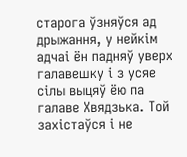старога ўзняўся ад дрыжання, у нейкім адчаі ён падняў уверх галавешку і з усяе сілы выцяў ёю па галаве Хвядзька. Той захістаўся і не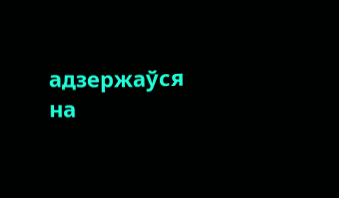адзержаўся на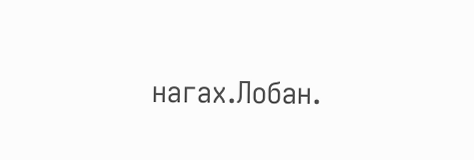нагах.Лобан.